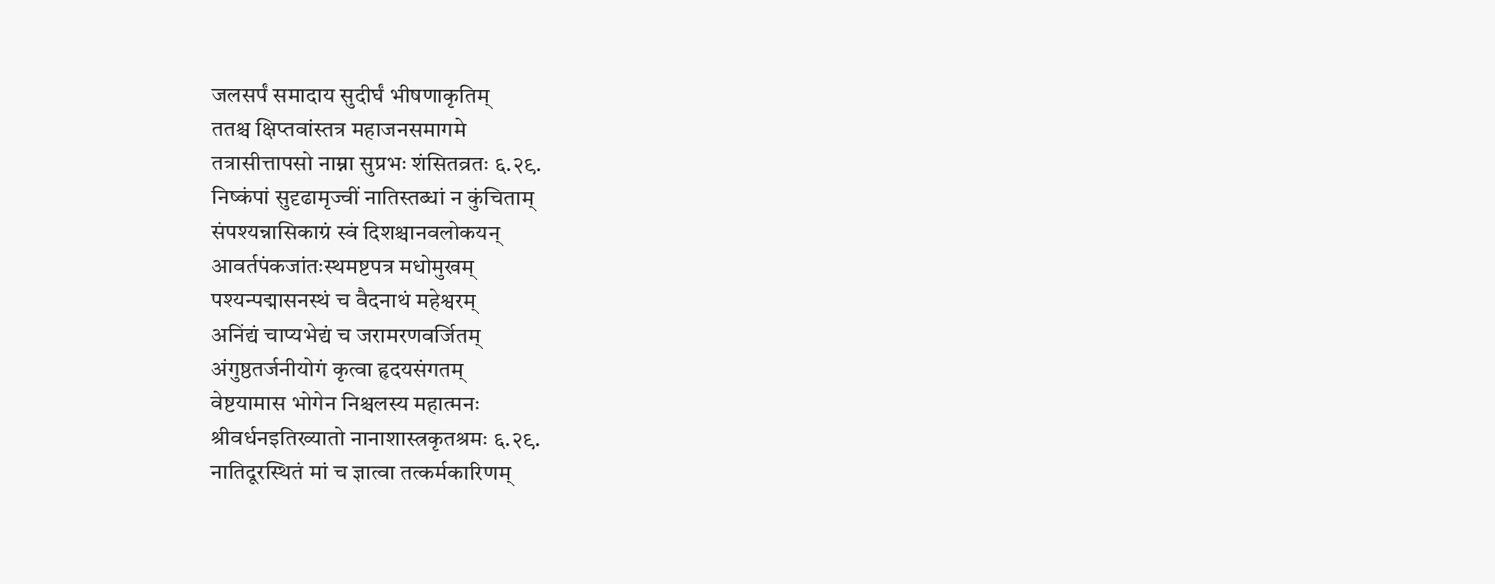जलसर्पं समादाय सुदीर्घं भीषणाकृतिम्
ततश्च क्षिप्तवांस्तत्र महाजनसमागमे
तत्रासीत्तापसो नाम्ना सुप्रभः शंसितव्रतः ६.२९.
निष्कंपां सुदृढामृज्वीं नातिस्तब्धां न कुंचिताम्
संपश्यन्नासिकाग्रं स्वं दिशश्चानवलोकयन्
आवर्तपंकजांतःस्थमष्टपत्र मधोमुखम्
पश्यन्पद्मासनस्थं च वैदनाथं महेश्वरम्
अनिंद्यं चाप्यभेद्यं च जरामरणवर्जितम्
अंगुष्ठतर्जनीयोगं कृत्वा हृदयसंगतम्
वेष्टयामास भोगेन निश्चलस्य महात्मनः
श्रीवर्धनइतिख्यातो नानाशास्त्रकृतश्रमः ६.२९.
नातिदूरस्थितं मां च ज्ञात्वा तत्कर्मकारिणम्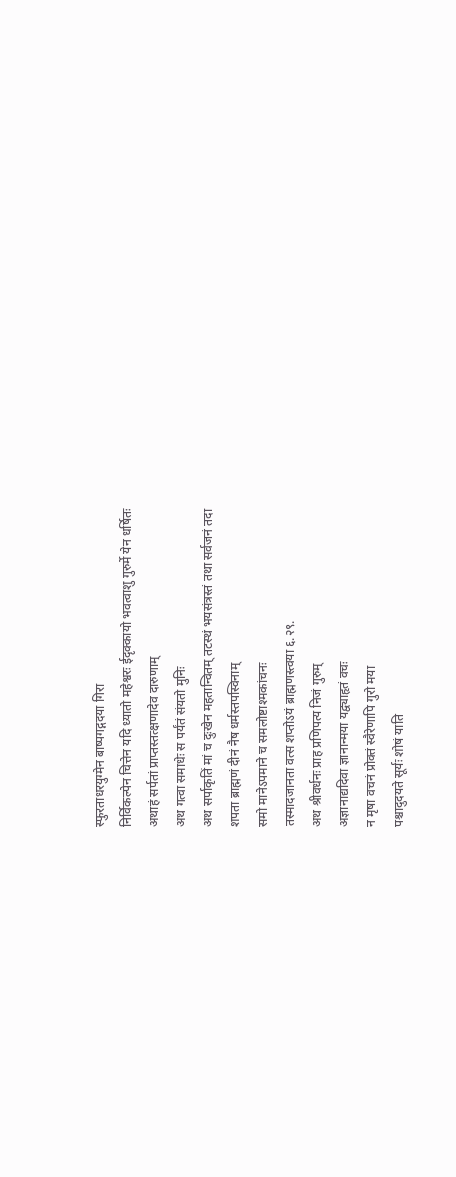स्फुरताधरयुग्मेन बाष्पगद्गदया गिरा
निर्विकल्पेन चित्तेन यदि ध्यातो महेश्वरः ईदृक्कायो भवत्वाशु गुरुर्मे येन धर्षितः
अथाहं सर्पतां प्राप्तस्तत्क्षणादेव दारुणाम्
अथ गत्वा समाधेः स पर्यंतं संयतो मुनिः
अथ सर्पाकृतिं मां च दुःखेन महतान्वितम् तटस्थं भयसंत्रस्तं तथा सर्वजनं तदा
शपता ब्राह्मणं दीनं नैष धर्मस्तपस्विनाम्
समो मानेऽपमाने च समलोष्टाश्मकांचनः
तस्मादजानता वत्स शप्तोऽयं ब्राह्मणस्त्वया ६.२९.
अथ श्रीवर्धनः प्राह प्रणिपत्य निजं गुरुम्
अज्ञानाद्यदिवा ज्ञानान्मया यद्व्याहृतं वचः
न मृषा वचनं प्रोक्तं स्वैरेणापि गुरो मया
पश्चादुदयते सूर्यः शोषं याति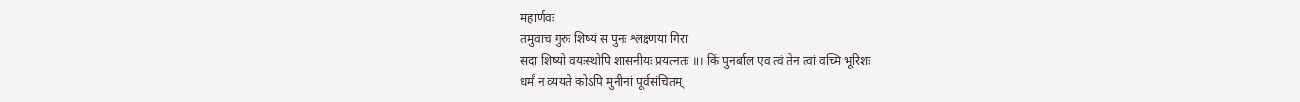महार्णवः
तमुवाच गुरुः शिष्यं स पुनः श्लक्ष्णया गिरा
सदा शिष्यो वयःस्थोपि शासनीयः प्रयत्नतः ॥। किं पुनर्बाल एव त्वं तेन त्वां वच्मि भूरिशः
धर्मं न व्ययते कोऽपि मुनीनां पूर्वसंचितम्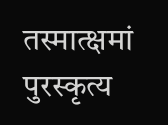तस्मात्क्षमां पुरस्कृत्य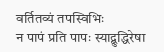वर्तितव्यं तपस्विभिः
न पापं प्रति पापः स्याद्बुद्धिरेषा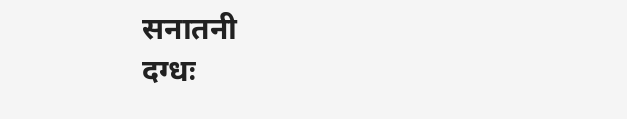सनातनी
दग्धः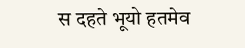स दहते भूयो हतमेव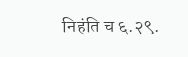निहंति च ६.२९.